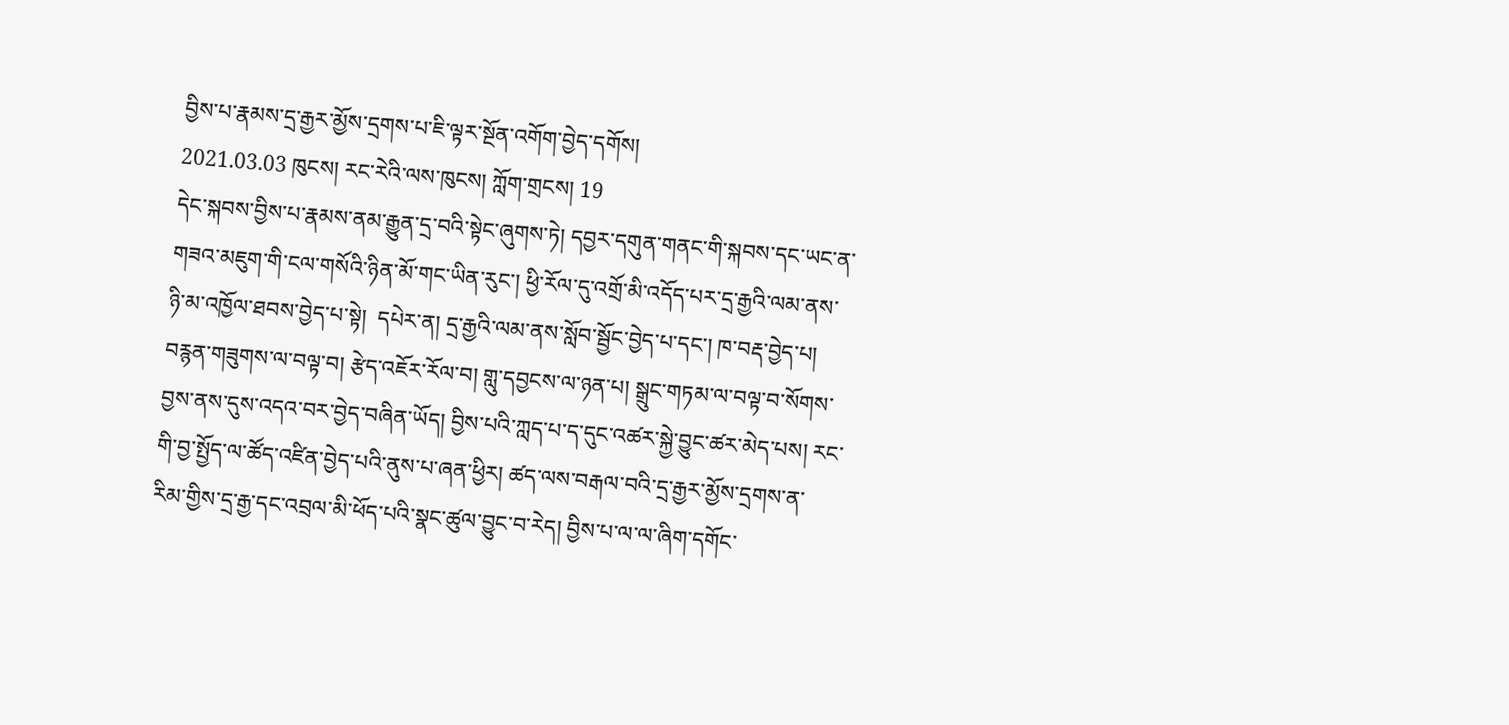བྱིས་པ་རྣམས་དྲ་རྒྱར་མྱོས་དྲགས་པ་ཇི་ལྟར་སྔོན་འགོག་བྱེད་དགོས།
2021.03.03 ཁུངས། རང་རེའི་ལས་ཁུངས། ཀློག་གྲངས། 19
དེང་སྐབས་བྱིས་པ་རྣམས་ནམ་རྒྱུན་དྲ་བའི་སྟེང་ཞུགས་ཏེ། དབྱར་དགུན་གནང་གི་སྐབས་དང་ཡང་ན་གཟའ་མཇུག་གི་ངལ་གསོའི་ཉིན་མོ་གང་ཡིན་རུང་། ཕྱི་རོལ་དུ་འགྲོ་མི་འདོད་པར་དྲ་རྒྱའི་ལམ་ནས་ཉི་མ་འཁྱོལ་ཐབས་བྱེད་པ་སྟེ།  དཔེར་ན། དྲ་རྒྱའི་ལམ་ནས་སློབ་སྦྱོང་བྱེད་པ་དང་། ཁ་བརྡ་བྱེད་པ། བརྙན་གཟུགས་ལ་བལྟ་བ། རྩེད་འཇོར་རོལ་བ། གླུ་དབྱངས་ལ་ཉན་པ། སྒྲུང་གཏམ་ལ་བལྟ་བ་སོགས་བྱས་ནས་དུས་འདའ་བར་བྱེད་བཞིན་ཡོད། བྱིས་པའི་ཀླད་པ་ད་དུང་འཚར་སྐྱེ་བྱུང་ཚར་མེད་པས། རང་གི་བྱ་སྤྱོད་ལ་ཚོད་འཛིན་བྱེད་པའི་ནུས་པ་ཞན་ཕྱིར། ཚད་ལས་བརྒལ་བའི་དྲ་རྒྱར་མྱོས་དྲགས་ན་རིམ་གྱིས་དྲ་རྒྱ་དང་འབྲལ་མི་ཕོད་པའི་སྣང་ཚུལ་བྱུང་བ་རེད། བྱིས་པ་ལ་ལ་ཞིག་དགོང་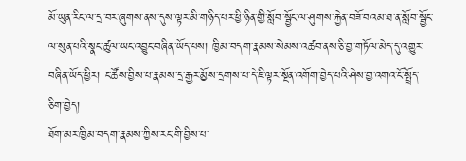མོ་ཡུན་རིང་ལ་དྲ་བར་ཞུགས་ནས་དུས་ལྟར་མི་གཉིད་པར་ཕྱི་ཉིན་གྱི་སློབ་སྦྱོང་ལ་ཤུགས་རྐྱེན་བཟོ་བའམ་ཐ་ན་སློབ་སྦྱོང་ལ་སུན་པའི་སྣང་ཚུལ་ཡང་འབྱུང་བཞིན་ཡོད་པས། ཁྱིམ་བདག་རྣམས་སེམས་འཚབ་ནས་ཅི་བྱ་གཏོལ་མེད་དུ་འགྱུར་བཞིན་ཡོད་ཕྱིར། ང་ཚོས་བྱིས་པ་རྣམས་དྲ་རྒྱར་མྱོས་དྲགས་པ་དེ་ཇི་ལྟར་སྔོན་འགོག་བྱེད་པའི་ཤེས་བྱ་འགའ་ངོ་སྤྲོད་ཅིག་བྱེད།
ཐོག་མར་ཁྱིམ་བདག་རྣམས་ཀྱིས་རང་གི་བྱིས་པ་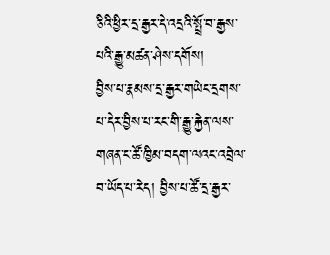ཅིའི་ཕྱིར་དྲ་རྒྱར་དེ་འདྲའི་སྤྲོ་བ་རྒྱས་པའི་རྒྱུ་མཚན་ཤེས་དགོས།
བྱིས་པ་རྣམས་དྲ་རྒྱར་གཡེང་དྲགས་པ་དེར་བྱིས་པ་རང་གི་རྒྱུ་རྐྱེན་ལས་གཞན་ང་ཚོ་ཁྱིམ་བདག་ལའང་འབྲེལ་བ་ཡོད་པ་རེད། བྱིས་པ་ཚོ་དྲ་རྒྱར་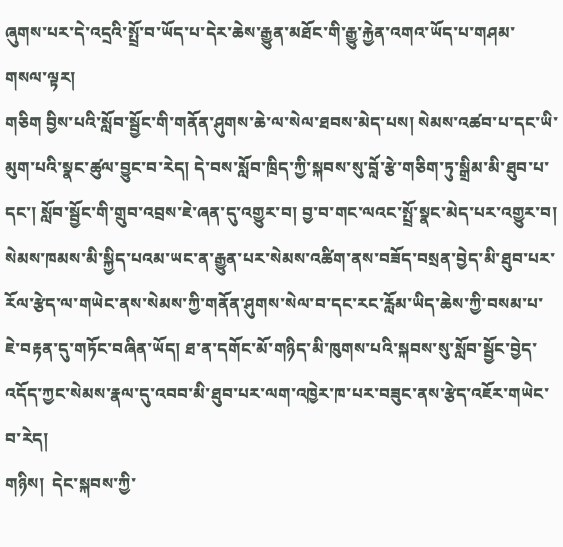ཞུགས་པར་དེ་འདྲའི་སྤྲོ་བ་ཡོད་པ་དེར་ཆེས་རྒྱུན་མཐོང་གི་རྒྱུ་རྐྱེན་འགའ་ཡོད་པ་གཤམ་གསལ་ལྟར།
གཅིག བྱིས་པའི་སློབ་སྦྱོང་གི་གནོན་ཤུགས་ཆེ་ལ་སེལ་ཐབས་མེད་པས། སེམས་འཚབ་པ་དང་ཡི་མུག་པའི་སྣང་ཚུལ་བྱུང་བ་རེད། དེ་བས་སློབ་ཁྲིད་ཀྱི་སྐབས་སུ་བློ་རྩེ་གཅིག་ཏུ་སྒྲིམ་མི་ཐུབ་པ་དང་། སློབ་སྦྱོང་གི་གྲུབ་འབྲས་ཇེ་ཞན་དུ་འགྱུར་བ། བྱ་བ་གང་ལའང་སྤྲོ་སྣང་མེད་པར་འགྱུར་བ། སེམས་ཁམས་མི་སྐྱིད་པའམ་ཡང་ན་རྒྱུན་པར་སེམས་འཚིག་ནས་བཟོད་བསྲན་བྱེད་མི་ཐུབ་པར་རོལ་རྩེད་ལ་གཡེང་ནས་སེམས་ཀྱི་གནོན་ཤུགས་སེལ་བ་དང་རང་རློམ་ཡིད་ཆེས་ཀྱི་བསམ་པ་ཇེ་བརྟན་དུ་གཏོང་བཞིན་ཡོད། ཐ་ན་དགོང་མོ་གཉིད་མི་ཁུགས་པའི་སྐབས་སུ་སློབ་སྦྱོང་བྱེད་འདོད་ཀྱང་སེམས་རྣལ་དུ་འབབ་མི་ཐུབ་པར་ལག་འཁྱེར་ཁ་པར་བཟུང་ནས་རྩེད་འཇོར་གཡེང་བ་རེད།
གཉིས།  དེང་སྐབས་ཀྱི་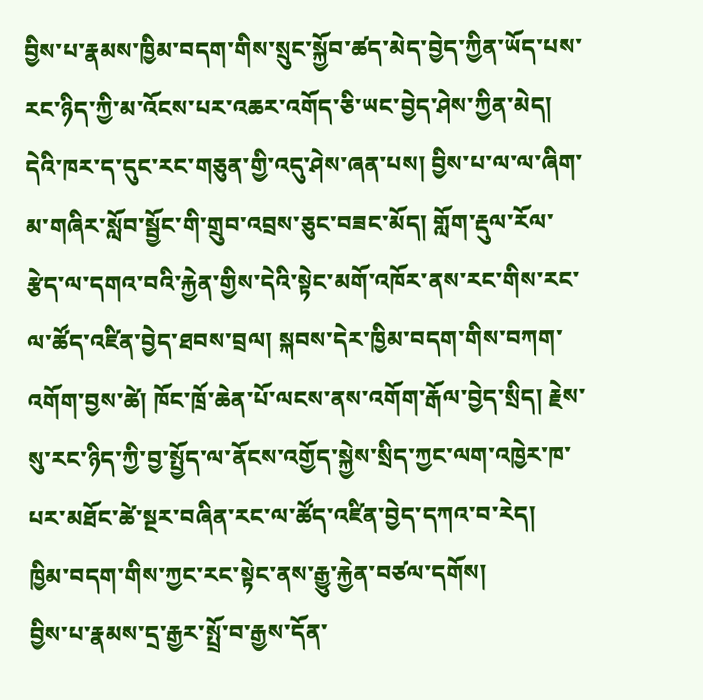བྱིས་པ་རྣམས་ཁྱིམ་བདག་གིས་སྲུང་སྐྱོབ་ཚད་མེད་བྱེད་ཀྱིན་ཡོད་པས་རང་ཉིད་ཀྱི་མ་འོངས་པར་འཆར་འགོད་ཅི་ཡང་བྱེད་ཤེས་ཀྱིན་མེད། དེའི་ཁར་ད་དུང་རང་གཅུན་གྱི་འདུ་ཤེས་ཞན་པས། བྱིས་པ་ལ་ལ་ཞིག་མ་གཞིར་སློབ་སྦྱོང་གི་གྲུབ་འབྲས་ཅུང་བཟང་མོད། གློག་རྡུལ་རོལ་རྩེད་ལ་དགའ་བའི་རྐྱེན་གྱིས་དེའི་སྟེང་མགོ་འཁོར་ནས་རང་གིས་རང་ལ་ཚོད་འཛིན་བྱེད་ཐབས་བྲལ། སྐབས་དེར་ཁྱིམ་བདག་གིས་བཀག་འགོག་བྱས་ཚེ། ཁོང་ཁྲོ་ཆེན་པོ་ལངས་ནས་འགོག་རྒོལ་བྱེད་སྲིད། རྗེས་སུ་རང་ཉིད་ཀྱི་བྱ་སྤྱོད་ལ་ནོངས་འགྱོད་སྐྱེས་སྲིད་ཀྱང་ལག་འཁྱེར་ཁ་པར་མཐོང་ཚེ་སྔར་བཞིན་རང་ལ་ཚོད་འཛིན་བྱེད་དཀའ་བ་རེད།
ཁྱིམ་བདག་གིས་ཀྱང་རང་སྟེང་ནས་རྒྱུ་རྐྱེན་བཙལ་དགོས།
བྱིས་པ་རྣམས་དྲ་རྒྱར་སྤྲོ་བ་རྒྱས་དོན་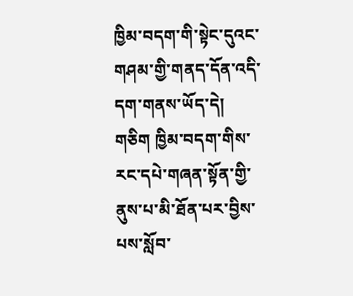ཁྱིམ་བདག་གི་སྟེང་དུའང་གཤམ་གྱི་གནད་དོན་འདི་དག་གནས་ཡོད་དེ།
གཅིག ཁྱིམ་བདག་གིས་རང་དཔེ་གཞན་སྟོན་གྱི་ནུས་པ་མི་ཐོན་པར་བྱིས་པས་སློབ་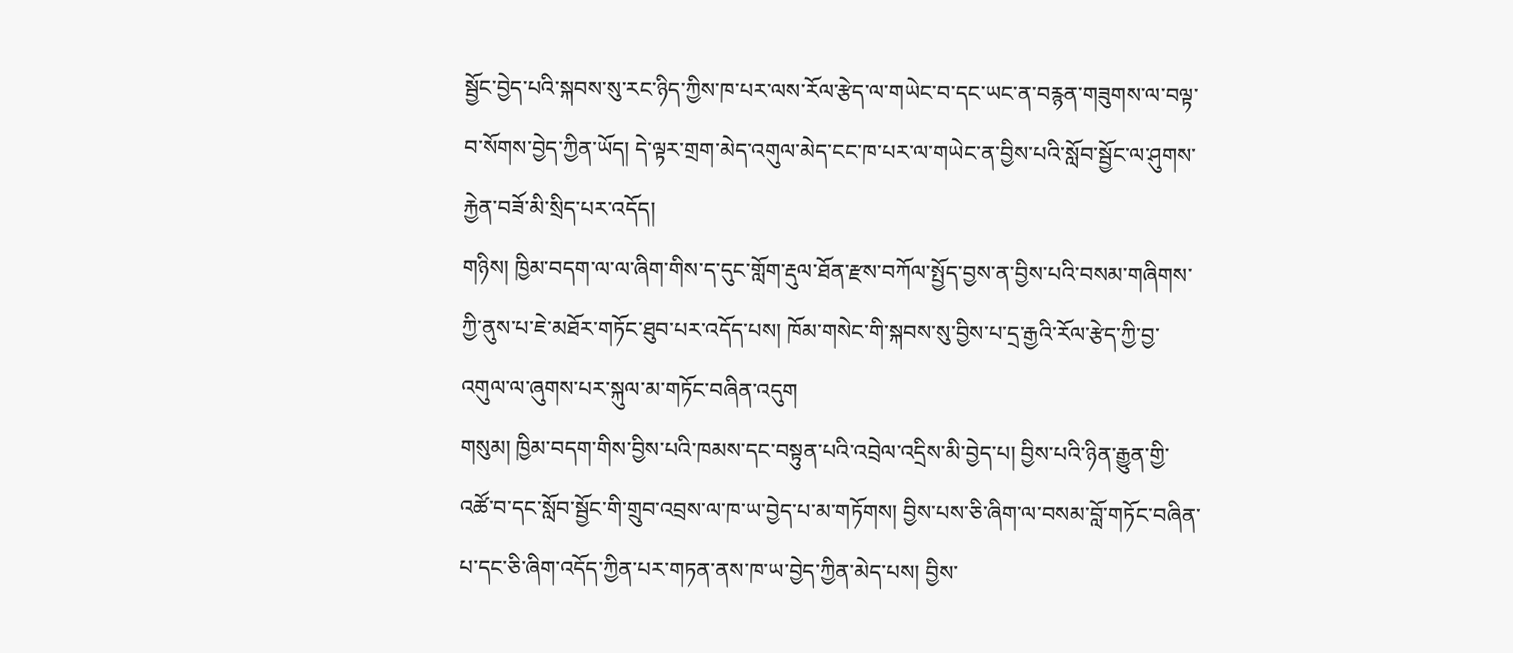སྦྱོང་བྱེད་པའི་སྐབས་སུ་རང་ཉིད་ཀྱིས་ཁ་པར་ལས་རོལ་རྩེད་ལ་གཡེང་བ་དང་ཡང་ན་བརྙན་གཟུགས་ལ་བལྟ་བ་སོགས་བྱེད་ཀྱིན་ཡོད། དེ་ལྟར་གྲག་མེད་འགུལ་མེད་ངང་ཁ་པར་ལ་གཡེང་ན་བྱིས་པའི་སློབ་སྦྱོང་ལ་ཤུགས་རྐྱེན་བཟོ་མི་སྲིད་པར་འདོད།
གཉིས། ཁྱིམ་བདག་ལ་ལ་ཞིག་གིས་ད་དུང་གློག་རྡུལ་ཐོན་རྫས་བཀོལ་སྤྱོད་བྱས་ན་བྱིས་པའི་བསམ་གཞིགས་ཀྱི་ནུས་པ་ཇེ་མཐོར་གཏོང་ཐུབ་པར་འདོད་པས། ཁོམ་གསེང་གི་སྐབས་སུ་བྱིས་པ་དྲ་རྒྱའི་རོལ་རྩེད་ཀྱི་བྱ་འགུལ་ལ་ཞུགས་པར་སྐུལ་མ་གཏོང་བཞིན་འདུག
གསུམ། ཁྱིམ་བདག་གིས་བྱིས་པའི་ཁམས་དང་བསྟུན་པའི་འབྲེལ་འདྲིས་མི་བྱེད་པ། བྱིས་པའི་ཉིན་རྒྱུན་གྱི་འཚོ་བ་དང་སློབ་སྦྱོང་གི་གྲུབ་འབྲས་ལ་ཁ་ཡ་བྱེད་པ་མ་གཏོགས། བྱིས་པས་ཅི་ཞིག་ལ་བསམ་བློ་གཏོང་བཞིན་པ་དང་ཅི་ཞིག་འདོད་ཀྱིན་པར་གཏན་ནས་ཁ་ཡ་བྱེད་ཀྱིན་མེད་པས། བྱིས་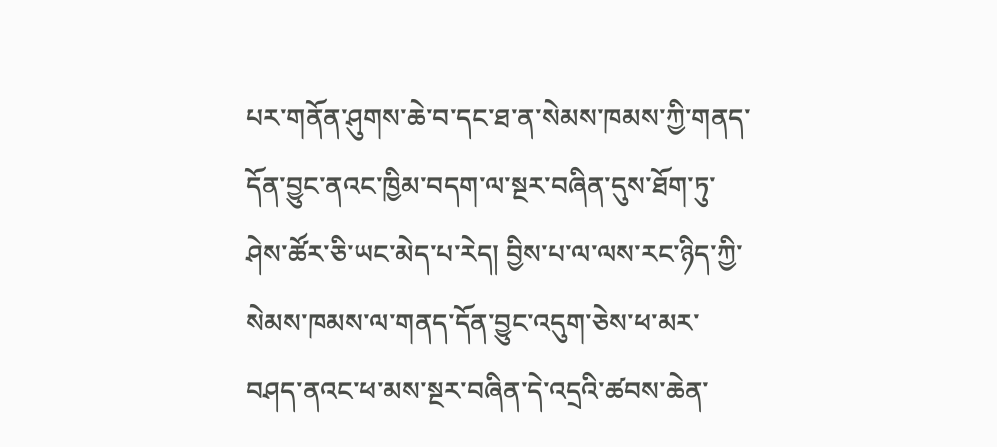པར་གནོན་ཤུགས་ཆེ་བ་དང་ཐ་ན་སེམས་ཁམས་ཀྱི་གནད་དོན་བྱུང་ནའང་ཁྱིམ་བདག་ལ་སྔར་བཞིན་དུས་ཐོག་ཏུ་ཤེས་ཚོར་ཅི་ཡང་མེད་པ་རེད། བྱིས་པ་ལ་ལས་རང་ཉིད་ཀྱི་སེམས་ཁམས་ལ་གནད་དོན་བྱུང་འདུག་ཅེས་ཕ་མར་བཤད་ནའང་ཕ་མས་སྔར་བཞིན་དེ་འདྲའི་ཚབས་ཆེན་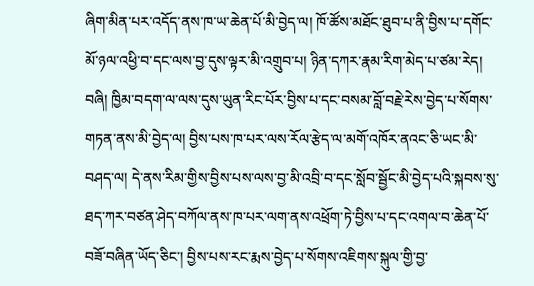ཞིག་མིན་པར་འདོད་ནས་ཁ་ཡ་ཆེན་པོ་མི་བྱེད་ལ། ཁོ་ཚོས་མཐོང་ཐུབ་པ་ནི་བྱིས་པ་དགོང་མོ་ཉལ་འཕྱི་བ་དང་ལས་བྱ་དུས་ལྟར་མི་འགྲུབ་པ། ཉིན་དཀར་རྣམ་རིག་མེད་པ་ཙམ་རེད།
བཞི། ཁྱིམ་བདག་ལ་ལས་དུས་ཡུན་རིང་པོར་བྱིས་པ་དང་བསམ་བློ་བརྗེ་རེས་བྱེད་པ་སོགས་གཏན་ནས་མི་བྱེད་ལ། བྱིས་པས་ཁ་པར་ལས་རོལ་རྩེད་ལ་མགོ་འཁོར་ནའང་ཅི་ཡང་མི་བཤད་ལ། དེ་ནས་རིམ་གྱིས་བྱིས་པས་ལས་བྱ་མི་འབྲི་བ་དང་སློབ་སྦྱོང་མི་བྱེད་པའི་སྐབས་སུ་ཐད་ཀར་བཙན་ཤེད་བཀོལ་ནས་ཁ་པར་ལག་ནས་འཕྲོག་ཏེ་བྱིས་པ་དང་འགལ་བ་ཆེན་པོ་བཟོ་བཞིན་ཡོད་ཅིང་། བྱིས་པས་རང་རྨས་བྱེད་པ་སོགས་འཇིགས་སྐུལ་གྱི་བྱ་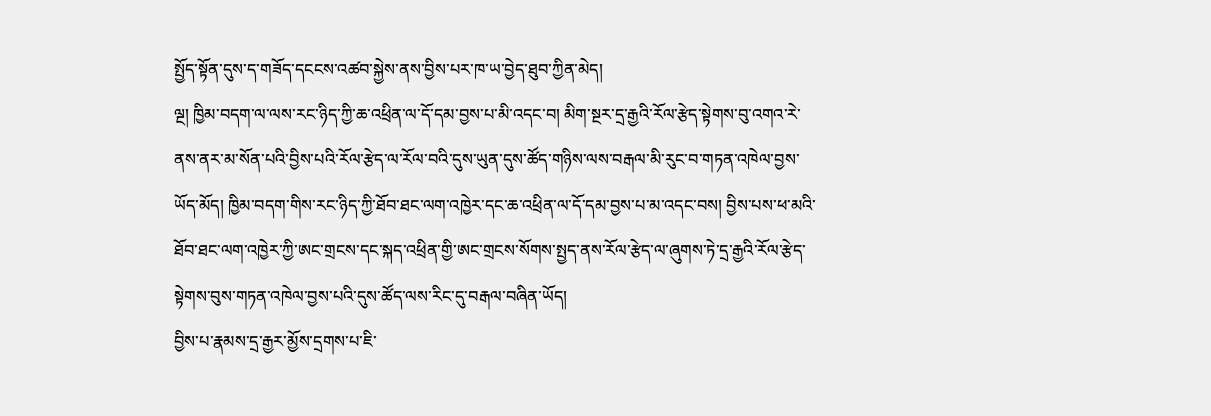སྤྱོད་སྟོན་དུས་ད་གཟོད་དངངས་འཚབ་སྐྱེས་ནས་བྱིས་པར་ཁ་ཡ་བྱེད་ཐུབ་ཀྱིན་མེད།
ལྔ། ཁྱིམ་བདག་ལ་ལས་རང་ཉིད་ཀྱི་ཆ་འཕྲིན་ལ་དོ་དམ་བྱས་པ་མི་འདང་བ། མིག་སྔར་དྲ་རྒྱའི་རོལ་རྩེད་སྟེགས་བུ་འགའ་རེ་ནས་ནར་མ་སོན་པའི་བྱིས་པའི་རོལ་རྩེད་ལ་རོལ་བའི་དུས་ཡུན་དུས་ཚོད་གཉིས་ལས་བརྒལ་མི་རུང་བ་གཏན་འཁེལ་བྱས་ཡོད་མོད། ཁྱིམ་བདག་གིས་རང་ཉིད་ཀྱི་ཐོབ་ཐང་ལག་འཁྱེར་དང་ཆ་འཕྲིན་ལ་དོ་དམ་བྱས་པ་མ་འདང་བས། བྱིས་པས་ཕ་མའི་ཐོབ་ཐང་ལག་འཁྱེར་ཀྱི་ཨང་གྲངས་དང་སྐད་འཕྲིན་གྱི་ཨང་གྲངས་སོགས་སྤྱད་ནས་རོལ་རྩེད་ལ་ཞུགས་ཏེ་དྲ་རྒྱའི་རོལ་རྩེད་སྟེགས་བུས་གཏན་འཁེལ་བྱས་པའི་དུས་ཚོད་ལས་རིང་དུ་བརྒལ་བཞིན་ཡོད།
བྱིས་པ་རྣམས་དྲ་རྒྱར་མྱོས་དྲགས་པ་ཇི་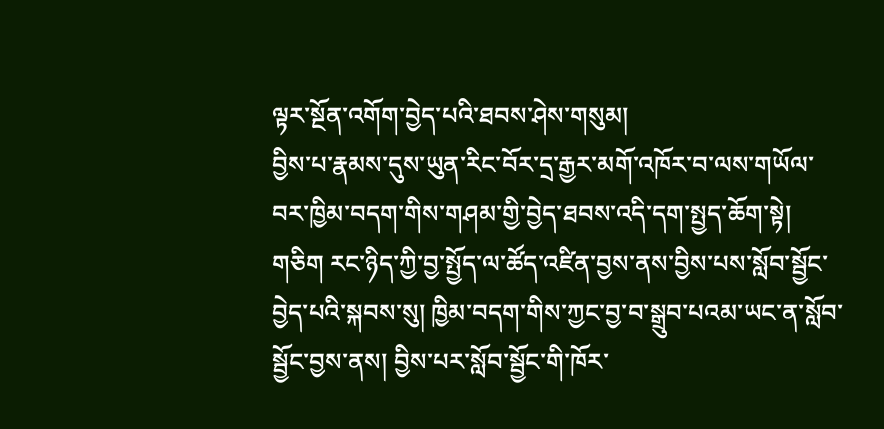ལྟར་སྔོན་འགོག་བྱེད་པའི་ཐབས་ཤེས་གསུམ།
བྱིས་པ་རྣམས་དུས་ཡུན་རིང་བོར་དྲ་རྒྱར་མགོ་འཁོར་བ་ལས་གཡོལ་བར་ཁྱིམ་བདག་གིས་གཤམ་གྱི་བྱེད་ཐབས་འདི་དག་སྤྱད་ཆོག་སྟེ།
གཅིག རང་ཉིད་ཀྱི་བྱ་སྤྱོད་ལ་ཚོད་འཛིན་བྱས་ནས་བྱིས་པས་སློབ་སྦྱོང་བྱེད་པའི་སྐབས་སུ། ཁྱིམ་བདག་གིས་ཀྱང་བྱ་བ་སྒྲུབ་པའམ་ཡང་ན་སློབ་སྦྱོང་བྱས་ནས། བྱིས་པར་སློབ་སྦྱོང་གི་ཁོར་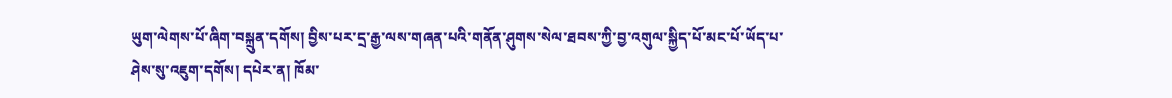ཡུག་ལེགས་པོ་ཞིག་བསྐྲུན་དགོས། བྱིས་པར་དྲ་རྒྱ་ལས་གཞན་པའི་གནོན་ཤུགས་སེལ་ཐབས་ཀྱི་བྱ་འགུལ་སྐྱིད་པོ་མང་པོ་ཡོད་པ་ཤེས་སུ་འཇུག་དགོས། དཔེར་ན། ཁོམ་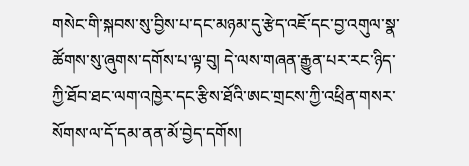གསེང་གི་སྐབས་སུ་བྱིས་པ་དང་མཉམ་དུ་རྩེད་འཇོ་དང་བྱ་འགུལ་སྣ་ཚོགས་སུ་ཞུགས་དགོས་པ་ལྟ་བུ། དེ་ལས་གཞན་རྒྱུན་པར་རང་ཉིད་ཀྱི་ཐོབ་ཐང་ལག་འཁྱེར་དང་རྩིས་ཐོའི་ཨང་གྲངས་ཀྱི་འཕྲིན་གསར་སོགས་ལ་དོ་དམ་ནན་མོ་བྱེད་དགོས།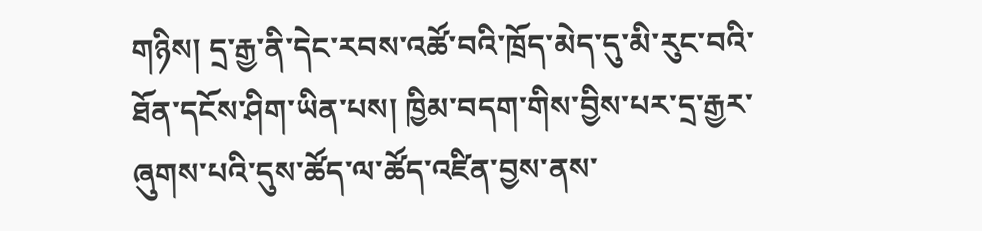གཉིས། དྲ་རྒྱ་ནི་དེང་རབས་འཚོ་བའི་ཁྲོད་མེད་དུ་མི་རུང་བའི་ཐོན་དངོས་ཤིག་ཡིན་པས། ཁྱིམ་བདག་གིས་བྱིས་པར་དྲ་རྒྱར་ཞུགས་པའི་དུས་ཚོད་ལ་ཚོད་འཛིན་བྱས་ནས་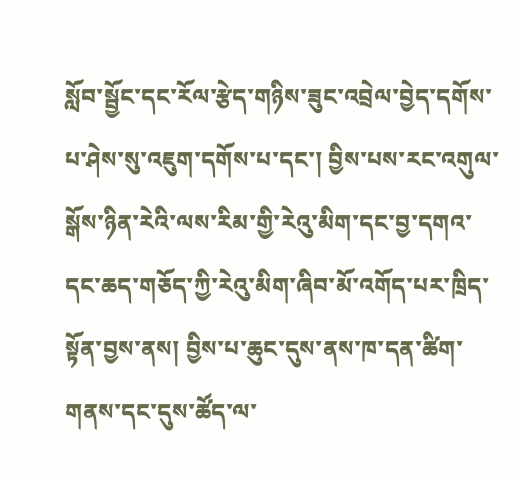སློབ་སྦྱོང་དང་རོལ་རྩེད་གཉིས་ཟུང་འབྲེལ་བྱེད་དགོས་པ་ཤེས་སུ་འཇུག་དགོས་པ་དང་། བྱིས་པས་རང་འགུལ་སྒོས་ཉིན་རེའི་ལས་རིམ་གྱི་རེའུ་མིག་དང་བྱ་དགའ་དང་ཆད་གཅོད་ཀྱི་རེའུ་མིག་ཞིབ་མོ་འགོད་པར་ཁྲིད་སྟོན་བྱས་ནས། བྱིས་པ་ཆུང་དུས་ནས་ཁ་དན་ཚིག་གནས་དང་དུས་ཚོད་ལ་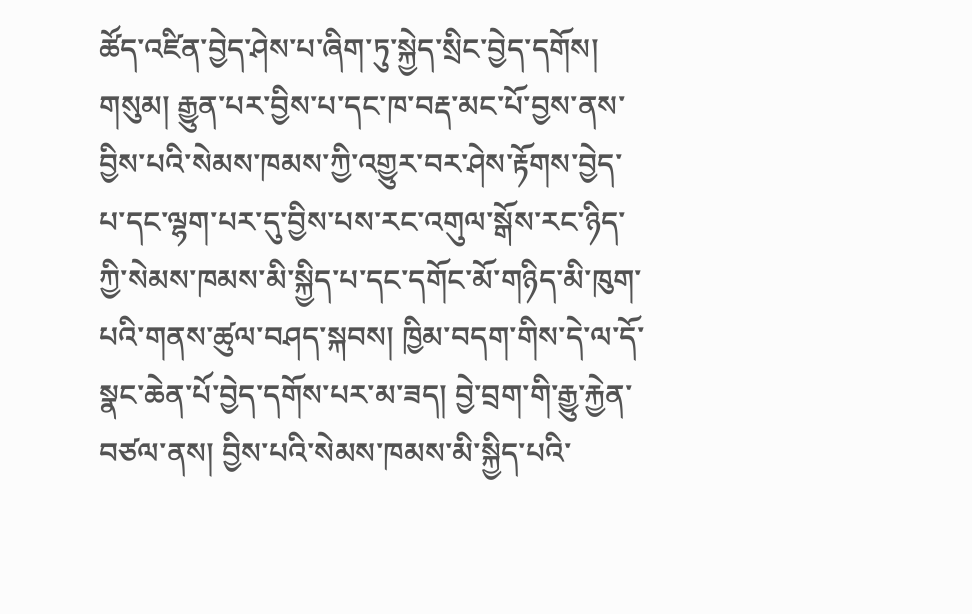ཚོད་འཛིན་བྱེད་ཤེས་པ་ཞིག་ཏུ་སྐྱེད་སྲིང་བྱེད་དགོས།
གསུམ། རྒྱུན་པར་བྱིས་པ་དང་ཁ་བརྡ་མང་པོ་བྱས་ནས་བྱིས་པའི་སེམས་ཁམས་ཀྱི་འགྱུར་བར་ཤེས་རྟོགས་བྱེད་པ་དང་ལྷག་པར་དུ་བྱིས་པས་རང་འགུལ་སྒོས་རང་ཉིད་ཀྱི་སེམས་ཁམས་མི་སྐྱིད་པ་དང་དགོང་མོ་གཉིད་མི་ཁུག་པའི་གནས་ཚུལ་བཤད་སྐབས། ཁྱིམ་བདག་གིས་དེ་ལ་དོ་སྣང་ཆེན་པོ་བྱེད་དགོས་པར་མ་ཟད། བྱེ་བྲག་གི་རྒྱུ་རྐྱེན་བཙལ་ནས། བྱིས་པའི་སེམས་ཁམས་མི་སྐྱིད་པའི་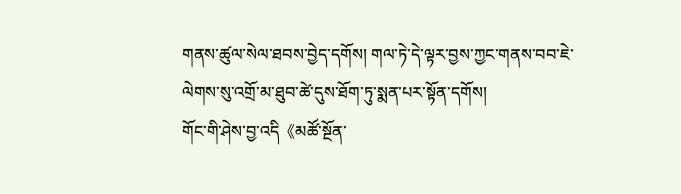གནས་ཚུལ་སེལ་ཐབས་བྱེད་དགོས། གལ་ཏེ་དེ་ལྟར་བྱས་ཀྱང་གནས་བབ་ཇེ་ལེགས་སུ་འགྲོ་མ་ཐུབ་ཚེ་དུས་ཐོག་ཏུ་སྨན་པར་སྟོན་དགོས།
གོང་གི་ཤེས་བྱ་འདི《མཚོ་སྔོན་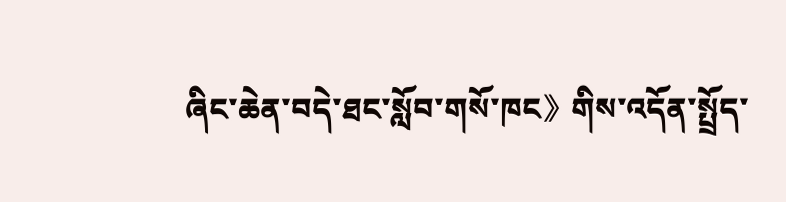ཞིང་ཆེན་བདེ་ཐང་སློབ་གསོ་ཁང》གིས་འདོན་སྤྲོད་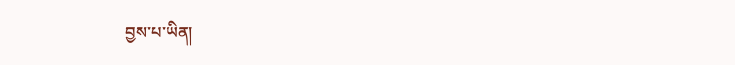བྱས་པ་ཡིན།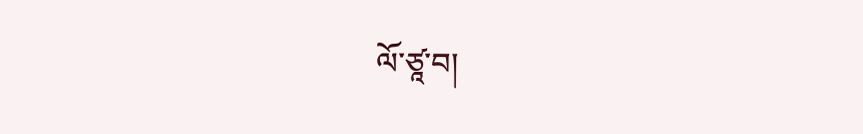ལོ་ཙཱ་བ།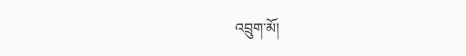འབྲུག་མོ།